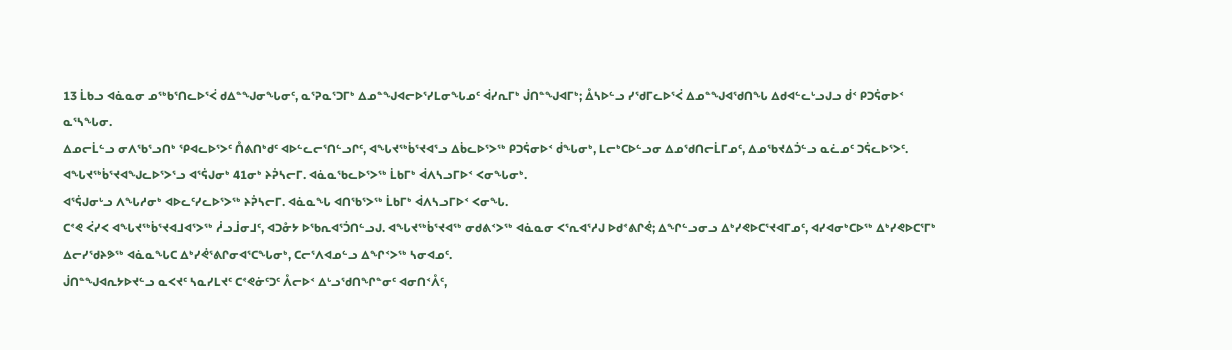13 ᒫᑲᓗ ᐊᓈᓇᓂ ᓄᖅᑲᕐᑎᓚᐅᕐᐹ ᑯᐃᓐᖑᓂᖓᓂᑦ, ᓇᕐᕈᓇᕐᑐᒥᒃ ᐃᓄᓐᖑᐊᓕᐅᕐᓯᒪᓂᖓᓄᑦ ᐋᓯᕆᒥᒃ ᒎᑎᓐᖑᐊᒥᒃ; ᐂᓴᐅᓪᓗ ᓯᖁᒥᓚᐅᕐᐹ ᐃᓄᓐᖑᐊᖁᑎᖓ ᐃᑯᐊᓪᓚᒡᓗᒍᓗ ᑰᑉ ᑭᑐᕌᓂᐅᑉ ᓇᕐᓴᖓᓂ.
ᐃᓄᓕᒫᓪᓗ ᓂᐱᖃᕐᓗᑎᒃ ᕿᐊᓚᐅᕐᐳᑦ ᑍᕕᑎᒃᑯᑦ ᐊᐅᓪᓚᓕᕐᑎᓪᓗᒋᑦ, ᐊᖓᔪᖅᑳᕐᔪᐊᕐᓗ ᐃᑳᓚᐅᕐᐳᖅ ᑭᑐᕌᓂᐅᑉ ᑰᖓᓂᒃ, ᒪᓕᒃᑕᐅᓪᓗᓂ ᐃᓄᖁᑎᓕᒫᒥᓄᑦ, ᐃᓄᖃᔪᐃᑑᓪᓗ ᓇᓛᓄᑦ ᑐᕌᓚᐅᕐᐳᑦ.
ᐊᖓᔪᖅᑳᕐᔪᐊᖑᓚᐅᕐᐳᕐᓗ ᐊᕐᕌᒍᓂᒃ 41ᓂᒃ ᔨᕉᓴᓕᒥ. ᐊᓈᓇᖃᓚᐅᕐᐳᖅ ᒫᑲᒥᒃ ᐋᐱᓴᓗᒥᐅᑉ ᐸᓂᖓᓂᒃ.
ᐊᕐᕌᒍᓂᒡᓗ ᐱᖓᓱᓂᒃ ᐊᐅᓚᑦᓯᓚᐅᕐᐳᖅ ᔨᕉᓴᓕᒥ. ᐊᓈᓇᖓ ᐊᑎᖃᕐᐳᖅ ᒫᑲᒥᒃ ᐋᐱᓴᓗᒥᐅᑉ ᐸᓂᖓ.
ᑕᕝᕙ ᐹᓯᐸ ᐊᖓᔪᖅᑳᕐᔪᐊᒧᐊᕐᐳᖅ ᓲᓗᒨᓂᒧᑦ, ᐊᑐᓁᔭ ᐅᖃᕆᐊᕐᑑᑎᓪᓗᒍ. ᐊᖓᔪᖅᑳᕐᔪᐊᖅ ᓂᑯᕕᑉᐳᖅ ᐊᓈᓇᓂ ᐸᕐᕆᐊᕐᓱᒍ ᐅᑯᕝᕕᒋᕚ; ᐃᖏᓪᓗᓂᓗ ᐃᒃᓯᕙᐅᑕᕐᔪᐊᒥᓄᑦ, ᐊᓯᐊᓂᒃᑕᐅᖅ ᐃᒃᓯᕙᐅᑕᕐᒥᒃ ᐃᓕᓯᖁᔨᕗᖅ ᐊᓈᓇᖓᑕ ᐃᒃᓯᕚᕐᕕᒋᓂᐊᕐᑕᖓᓂᒃ, ᑕᓕᕐᐱᐊᓄᓪᓗ ᐃᖏᑉᐳᖅ ᓴᓂᐊᓄᑦ.
ᒎᑎᓐᖑᐊᕆᔭᐅᔪᓪᓗ ᓇᐸᔪᑦ ᓴᓇᓯᒪᔪᑦ ᑕᕝᕙᓃᑦᑐᑦ ᐰᓕᐅᑉ ᐃᒡᓗᖁᑎᖏᓐᓂᑦ ᐊᓂᑎᑉᐰᑦ,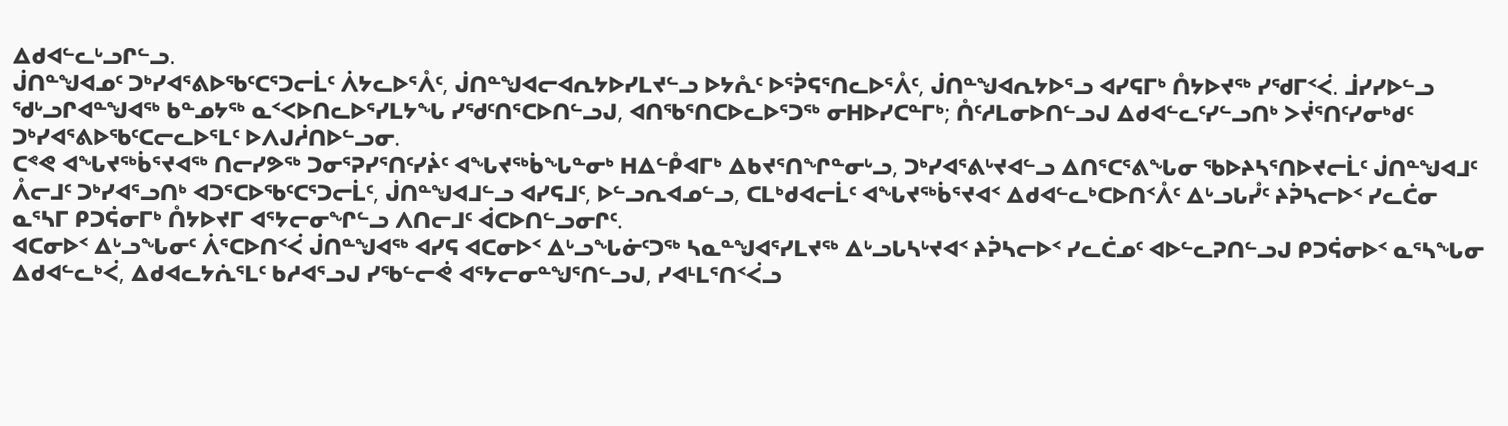ᐃᑯᐊᓪᓚᒡᓗᒋᓪᓗ.
ᒎᑎᓐᖑᐊᓄᑦ ᑐᒃᓯᐊᕐᕕᐅᖃᑦᑕᕐᑐᓕᒫᑦ ᐲᔭᓚᐅᕐᐰᑦ, ᒎᑎᓐᖑᐊᓕᐊᕆᔭᐅᓯᒪᔪᓪᓗ ᐅᔭᕅᑦ ᐅᕐᕉᕋᕐᑎᓚᐅᕐᐰᑦ, ᒎᑎᓐᖑᐊᕆᔭᐅᕐᓗ ᐊᓯᕋᒥᒃ ᑍᔭᐅᔪᖅ ᓯᖁᒥᑉᐹ. ᒨᓯᓯᐅᓪᓗ ᖁᒡᓗᒋᐊᓐᖑᐊᖅ ᑲᓐᓄᔭᖅ ᓇᑉᐸᐅᑎᓚᐅᕐᓯᒪᔭᖓ ᓯᖁᑦᑎᕐᑕᐅᑎᓪᓗᒍ, ᐊᑎᖃᕐᑎᑕᐅᓚᐅᕐᑐᖅ ᓂᕼᐅᓯᑕᓐᒥᒃ; ᑍᑦᓱᒪᓂᐅᑎᓪᓗᒍ ᐃᑯᐊᓪᓚᑦᓯᓪᓗᑎᒃ ᐳᔫᕐᑎᑦᓯᓂᒃᑯᑦ ᑐᒃᓯᐊᕐᕕᐅᖃᑦᑕᓕᓚᐅᕐᒪᑦ ᐅᐱᒍᓲᑎᐅᓪᓗᓂ.
ᑕᕝᕙ ᐊᖓᔪᖅᑳᕐᔪᐊᖅ ᑎᓕᓯᕗᖅ ᑐᓂᕐᕈᓯᕐᑎᑦᓯᔩᑦ ᐊᖓᔪᖅᑳᖓᓐᓂᒃ ᕼᐃᓪᑬᐊᒥᒃ ᐃᑲᔪᕐᑎᖏᓐᓂᒡᓗ, ᑐᒃᓯᐊᕐᕕᒡᔪᐊᓪᓗ ᐃᑎᕐᑕᕐᕕᖓᓂ ᖃᐅᔨᓴᕐᑎᐅᔪᓕᒫᑦ ᒎᑎᓐᖑᐊᒧᑦ ᐰᓕᒧᑦ ᑐᒃᓯᐊᕐᓗᑎᒃ ᐊᑐᕐᑕᐅᖃᑦᑕᕐᑐᓕᒫᑦ, ᒎᑎᓐᖑᐊᒧᓪᓗ ᐊᓯᕋᒧᑦ, ᐅᓪᓗᕆᐊᓄᓪᓗ, ᑕᒪᒃᑯᐊᓕᒫᑦ ᐊᖓᔪᖅᑳᕐᔪᐊᑉ ᐃᑯᐊᓪᓚᒃᑕᐅᑎᑉᐰᑦ ᐃᒡᓗᒐᓮᑦ ᔨᕉᓴᓕᐅᑉ ᓯᓚᑖᓂ ᓇᕐᓴᒥ ᑭᑐᕌᓂᒥᒃ ᑍᔭᐅᔪᒥ ᐊᕐᔭᓕᓂᖏᓪᓗ ᐱᑎᓕᒧᑦ ᐋᑕᐅᑎᓪᓗᓂᒋᑦ.
ᐊᑕᓂᐅᑉ ᐃᒡᓗᖓᓂᑦ ᐲᕐᑕᐅᑎᑉᐹ ᒎᑎᓐᖑᐊᖅ ᐊᓯᕋ ᐊᑕᓂᐅᑉ ᐃᒡᓗᖓᓃᑦᑐᖅ ᓴᓇᓐᖑᐊᕐᓯᒪᔪᖅ ᐃᒡᓗᒐᓴᒡᔪᐊᑉ ᔨᕉᓴᓕᐅᑉ ᓯᓚᑖᓄᑦ ᐊᐅᓪᓚᕈᑎᓪᓗᒍ ᑭᑐᕌᓂᐅᑉ ᓇᕐᓴᖓᓂ ᐃᑯᐊᓪᓚᒃᐹ, ᐃᑯᐊᓚᔭᕇᕐᒪᑦ ᑲᓱᐊᕐᓗᒍ ᓯᖃᓪᓕᕚ ᐊᕐᔭᓕᓂᓐᖑᕐᑎᓪᓗᒍ, ᓯᐊᒻᒪᕐᑎᑉᐹᓗ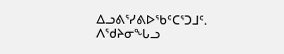ᐃᓗᕕᕐᓯᕕᐅᖃᑦᑕᕐᑐᒧᑦ.
ᐱᖁᔨᓂᖓᓗ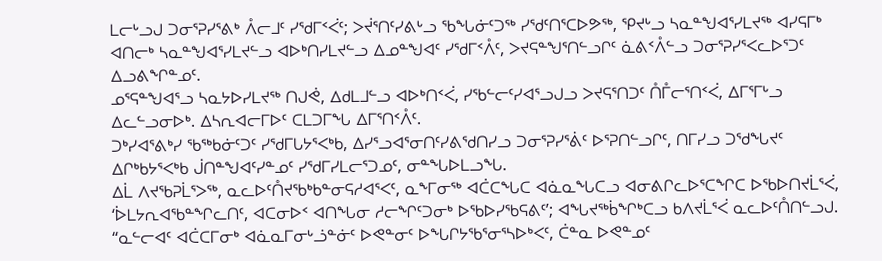ᒪᓕᒡᓗᒍ ᑐᓂᕐᕈᓯᕐᕕᒃ ᐰᓕᒧᑦ ᓯᖁᒥᑉᐹᑦ; ᐳᔫᕐᑎᑦᓯᕕᒡᓗ ᖃᖓᓃᑦᑐᖅ ᓯᖁᑦᑎᕐᑕᐅᕗᖅ, ᕿᔪᒡᓗ ᓴᓇᓐᖑᐊᕐᓯᒪᔪᖅ ᐊᓯᕋᒥᒃ ᐊᑎᓕᒃ ᓴᓇᓐᖑᐊᕐᓯᒪᔪᓪᓗ ᐊᐅᒃᑎᓯᒪᔪᓪᓗ ᐃᓄᓐᖑᐊᑦ ᓯᖁᒥᑉᐰᑦ, ᐳᔪᕋᓐᖑᕐᑎᓪᓗᒋᑦ ᓈᕕᑉᐰᓪᓗ ᑐᓂᕐᕈᓯᕐᐸᓚᐅᕐᑐᑦ ᐃᓗᕕᖏᓐᓄᑦ.
ᓄᕐᕋᓐᖑᐊᕐᓗ ᓴᓇᔭᐅᓯᒪᔪᖅ ᑎᒍᕚ, ᐃᑯᒪᒧᓪᓗ ᐊᐅᒃᑎᑉᐹ, ᓯᖃᓪᓕᑦᓯᐊᕐᓗᒍᓗ ᐳᔪᕋᕐᑎᑐᑦ ᑍᒤᓕᕐᑎᑉᐹ, ᐃᒥᕐᒥᒡᓗ ᐃᓚᓪᓗᓂᐅᒃ. ᐃᓴᕆᐊᓕᒥᐅᑦ ᑕᒪᑐᒥᖓ ᐃᒥᕐᑎᑉᐰᑦ.
ᑐᒃᓯᐊᕐᕕᒃᓯ ᖃᖅᑲᓃᑦᑐᑦ ᓯᖁᒥᒐᔭᕐᐸᒃᑲ, ᐃᓯᕐᓗᐊᕐᓂᑎᑦᓯᕕᖁᑎᓯᓗ ᑐᓂᕐᕈᓯᕐᕖᑦ ᐅᕐᕈᑎᓪᓗᒋᑦ, ᑎᒥᓯᓗ ᑐᖁᖓᔪᑦ ᐃᒋᒃᑲᔭᕐᐸᒃᑲ ᒎᑎᓐᖑᐊᑦᓯᓐᓄᑦ ᓯᖁᒥᓯᒪᓕᕐᑐᓄᑦ, ᓂᓐᖓᐅᒪᓗᖓ.
ᐃᒫ ᐱᔪᖃᕈᒫᕐᐳᖅ, ᓇᓚᐅᑦᑍᔪᖃᒃᑲᓐᓂᕋᓱᐊᕐᐸᑦ, ᓇᖕᒥᓂᖅ ᐊᑖᑕᖓᑕ ᐊᓈᓇᖓᑕᓗ ᐊᓂᕕᒋᓚᐅᕐᑕᖏᑕ ᐅᖃᐅᑎᔪᒫᕐᐹ, ‘ᐆᒪᔭᕆᐊᖃᓐᖏᓚᑎᑦ, ᐊᑕᓂᐅᑉ ᐊᑎᖓᓂ ᓱᓕᖏᑦᑐᓂᒃ ᐅᖃᐅᓯᖃᕋᕕᑦ’; ᐊᖓᔪᖅᑳᖏᒃᑕᓗ ᑲᐱᔪᒫᕐᐹ ᓇᓚᐅᑦᑍᑎᓪᓗᒍ.
“ᓇᓪᓕᐊᑦ ᐊᑖᑕᒥᓂᒃ ᐊᓈᓇᒥᓂᒡᓘᓐᓃᑦ ᐅᕙᓐᓂᑦ ᐅᖓᒋᔭᖃᕐᓂᕐᓴᐅᒃᐸᑦ, ᑖᓐᓇ ᐅᕙᓐᓄᑦ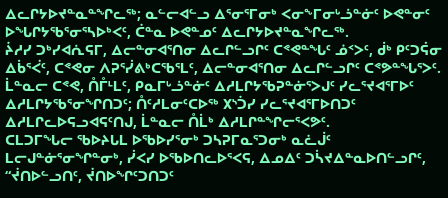ᐃᓚᒋᔭᐅᔪᓐᓇᓐᖏᓚᖅ; ᓇᓪᓕᐊᓪᓗ ᐃᕐᓂᕐᒥᓂᒃ ᐸᓂᖕᒥᓂᒡᓘᓐᓃᑦ ᐅᕙᓐᓂᑦ ᐅᖓᒋᔭᖃᕐᓂᕐᓴᐅᒃᐸᑦ, ᑖᓐᓇ ᐅᕙᓐᓄᑦ ᐃᓚᒋᔭᐅᔪᓐᓇᖏᓚᖅ.
ᔩᓱᓯ ᑐᒃᓯᐊᕇᕋᒥ, ᐃᓕᓐᓂᐊᕐᑎᓂ ᐃᓚᒋᓪᓗᒋᑦ ᑕᕝᕙᓐᖓᑦ ᓅᑉᐳᑦ, ᑰᒃ ᑭᑦᑐᕌᓂ ᐃᑳᕐᐹᑦ, ᑕᕝᕙᓂ ᐱᕈᕐᓰᕕᒃᑕᖃᕐᒪᑦ, ᐃᓕᓐᓂᐊᕐᑎᓂ ᐃᓚᒋᓪᓗᒋᑦ ᑕᕝᕗᓐᖓᕐᐳᑦ.
ᒫᓐᓇᓕ ᑕᕝᕙ, ᑍᒤᒻᒪᑦ, ᑭᓇᒥᒡᓘᓐᓃᑦ ᐃᓱᒪᒋᔭᖃᕈᓐᓃᕐᐳᒍᑦ ᓯᓚᕐᔪᐊᕐᒥᐅᑦ ᐃᓱᒪᒋᔭᖃᕐᓂᖏᑎᑐᑦ; ᑍᑦᓱᒪᓂᑦᑕᐅᖅ ᙭ᔅᑑᓯ ᓯᓚᕐᔪᐊᕐᒥᐅᑎᑐᑦ ᐃᓱᒪᒋᓚᐅᕋᓗᐊᕋᑦᑎᒍ, ᒫᓐᓇᓕ ᑍᒫᒃ ᐃᓱᒪᒋᓐᖏᓕᕐᐸᕗᑦ.
ᑕᒪᑐᒥᖓᓕ ᖃᐅᔨᒐᒪ ᐅᖃᐅᓯᕐᓂᒃ ᑐᓴᕈᒥᓇᕐᑐᓂᒃ ᓇᓛᒎᑦ ᒪᓕᒍᓐᓃᕐᓂᖏᓐᓂᒃ, ᓰᐸᓯ ᐅᖃᐅᑎᓚᐅᕐᐸᕋ, ᐃᓄᐃᑦ ᑐᓵᔪᐃᓐᓇᐅᑎᓪᓗᒋᑦ, “ᔫᑎᐅᓪᓗᑎᑦ, ᔫᑎᐅᖏᑦᑐᑎᑐᑦ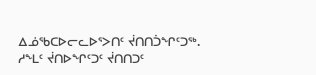ᐃᓅᖃᑕᐅᓕᓚᐅᕐᐳᑎᑦ ᔫᑎᑎᑑᖏᑦᑐᖅ. ᓱᖕᒪᑦ ᔫᑎᐅᖏᑦᑐᑦ ᔫᑎᑎᑐᑦ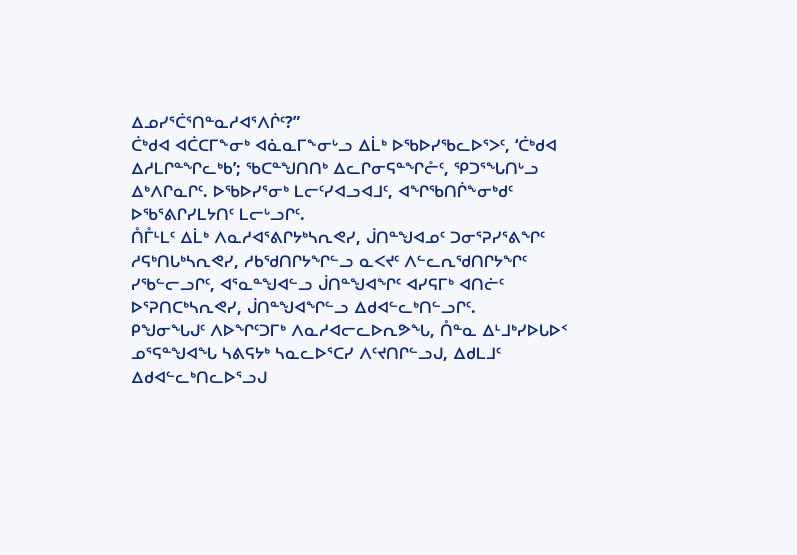ᐃᓄᓯᕐᑖᕐᑎᓐᓇᓱᐊᕐᐱᒌᑦ?”
ᑖᒃᑯᐊ ᐊᑖᑕᒥᖕᓂᒃ ᐊᓈᓇᒥᖕᓂᒡᓗ ᐃᒫᒃ ᐅᖃᐅᓯᖃᓚᐅᕐᐳᑦ, ‘ᑖᒃᑯᐊ ᐃᓱᒪᒋᓐᖏᓚᒃᑲ’; ᖃᑕᓐᖑᑎᑎᒃ ᐃᓚᒋᓂᕋᓐᖏᓔᑦ, ᕿᑐᕐᖓᑎᒡᓗ ᐃᒃᐱᒋᓇᒋᑦ. ᐅᖃᐅᓯᕐᓂᒃ ᒪᓕᑦᓯᐊᓗᐊᒧᑦ, ᐊᖏᖃᑎᒌᖕᓂᒃᑯᑦ ᐅᖃᕐᕕᒋᓯᒪᔭᑎᑦ ᒪᓕᒡᓗᒋᑦ.
ᑍᒤᒻᒪᑦ ᐃᒫᒃ ᐱᓇᓱᐊᕐᕕᒋᔭᒃᓴᕆᕙᓯ, ᒎᑎᓐᖑᐊᓄᑦ ᑐᓂᕐᕈᓯᕐᕕᖏᑦ ᓱᕋᒃᑎᒐᒃᓴᕆᕙᓯ, ᓱᑲᖁᑎᒋᔭᖏᓪᓗ ᓇᐸᔪᑦ ᐱᓪᓚᕆᖁᑎᒋᔭᖏᑦ ᓯᖃᓪᓕᓗᒋᑦ, ᐊᕐᓇᓐᖑᐊᓪᓗ ᒎᑎᓐᖑᐊᖏᑦ ᐊᓯᕋᒥᒃ ᐊᑎᓖᑦ ᐅᕐᕈᑎᑕᒃᓴᕆᕙᓯ, ᒎᑎᓐᖑᐊᖏᓪᓗ ᐃᑯᐊᓪᓚᒃᑎᓪᓗᒋᑦ.
ᑭᖑᓂᖓᒍᑦ ᐱᐅᖏᑦᑐᒥᒃ ᐱᓇᓱᐊᓕᓚᐅᕆᕗᖓ, ᑍᓐᓇ ᐃᒻᒧᒃᓯᐅᒐᐅᑉ ᓄᕐᕋᓐᖑᐊᖓ ᓴᕕᕋᔭᒃ ᓴᓇᓚᐅᕐᑕᓯ ᐱᑦᔪᑎᒋᓪᓗᒍ, ᐃᑯᒪᒧᑦ ᐃᑯᐊᓪᓚᒃᑎᓚᐅᕐᓗᒍ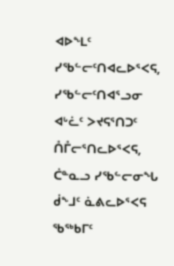ᐊᐅᖕᒪᑦ ᓯᖃᓪᓕᑦᑎᐊᓚᐅᕐᐸᕋ, ᓯᖃᓪᓕᑦᑎᐊᕐᓗᓂ ᐊᒡᓛᑦ ᐳᔪᕋᕐᑎᑐᑦ ᑍᒤᓕᕐᑎᓚᐅᕐᐸᕋ, ᑖᓐᓇᓗ ᓯᖃᓪᓕᓂᖓ ᑰᖕᒧᑦ ᓈᕕᓚᐅᕐᐸᕋ ᖃᖅᑲᒥᑦ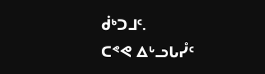ᑰᒃᑐᒧᑦ.
ᑕᕝᕙ ᐃᒡᓗᒐᓮᑦ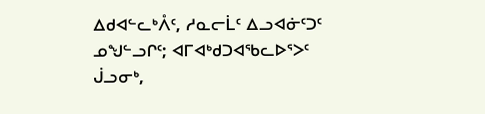ᐃᑯᐊᓪᓚᒃᐰᑦ, ᓱᓇᓕᒫᑦ ᐃᓗᐊᓃᑦᑐᑦ ᓄᖑᓪᓗᒋᑦ; ᐊᒥᐊᒃᑯᑐᐊᖃᓚᐅᕐᐳᑦ ᒎᓗᓂᒃ,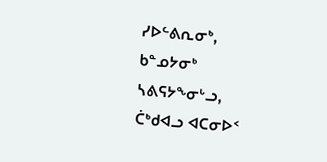ᓯᐅᓪᕕᕆᓂᒃ, ᑲᓐᓄᔭᓂᒃ ᓴᕕᕋᔭᖕᓂᒡᓗ, ᑖᒃᑯᐊᓗ ᐊᑕᓂᐅᑉ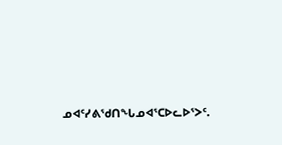ᓄᐊᑦᓯᕕᖁᑎᖓᓄᐊᕐᑕᐅᓚᐅᕐᐳᑦ.